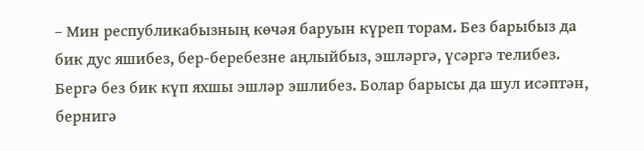– Мин республикабызның көчәя баруын күреп торам. Без барыбыз да бик дус яшибез, бер-беребезне аңлыйбыз, эшләргә, үсәргә телибез. Бергә без бик күп яхшы эшләр эшлибез. Болар барысы да шул исәптән, бернигә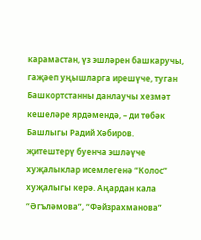карамастан, үз эшләрен башкаручы, гаҗәеп уңышларга ирешүче, туган Башкортстанны данлаучы хезмәт кешеләре ярдәмендә, – ди төбәк Башлыгы Радий Хәбиров.
җитештерү буенча эшләүче хуҗалыклар исемлегенә “Колос” хуҗалыгы керә. Аңардан кала “Әгъләмова”, “Фәйзрахманова”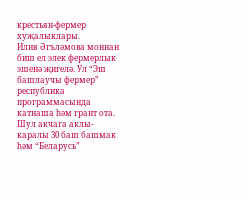крестьян-фермер хуҗалыклары.
Илия Әгъләмова моннан биш ел элек фермерлык эшенә җигелә. Ул “Эш башлаучы фермер” республика программасында катнаша һәм грант ота. Шул акчага аклы-каралы 30 баш башмак һәм “Беларусь”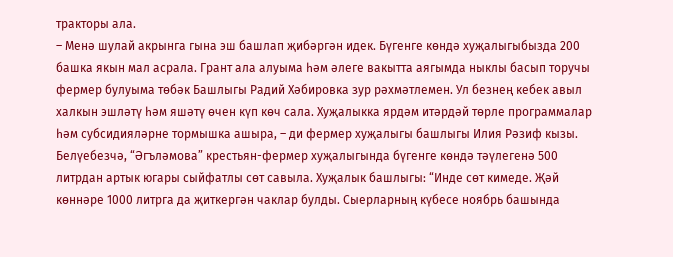тракторы ала.
– Менә шулай акрынга гына эш башлап җибәргән идек. Бүгенге көндә хуҗалыгыбызда 200 башка якын мал асрала. Грант ала алуыма һәм әлеге вакытта аягымда ныклы басып торучы фермер булуыма төбәк Башлыгы Радий Хәбировка зур рәхмәтлемен. Ул безнең кебек авыл халкын эшләтү һәм яшәтү өчен күп көч сала. Хуҗалыкка ярдәм итәрдәй төрле программалар һәм субсидияләрне тормышка ашыра, – ди фермер хуҗалыгы башлыгы Илия Рәзиф кызы.
Белүебезчә, “Әгъләмова” крестьян-фермер хуҗалыгында бүгенге көндә тәүлегенә 500 литрдан артык югары сыйфатлы сөт савыла. Хуҗалык башлыгы: “Инде сөт кимеде. Җәй көннәре 1000 литрга да җиткергән чаклар булды. Сыерларның күбесе ноябрь башында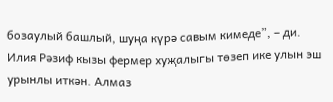бозаулый башлый, шуңа күрә савым кимеде”, – ди.
Илия Рәзиф кызы фермер хуҗалыгы төзеп ике улын эш урынлы иткән. Алмаз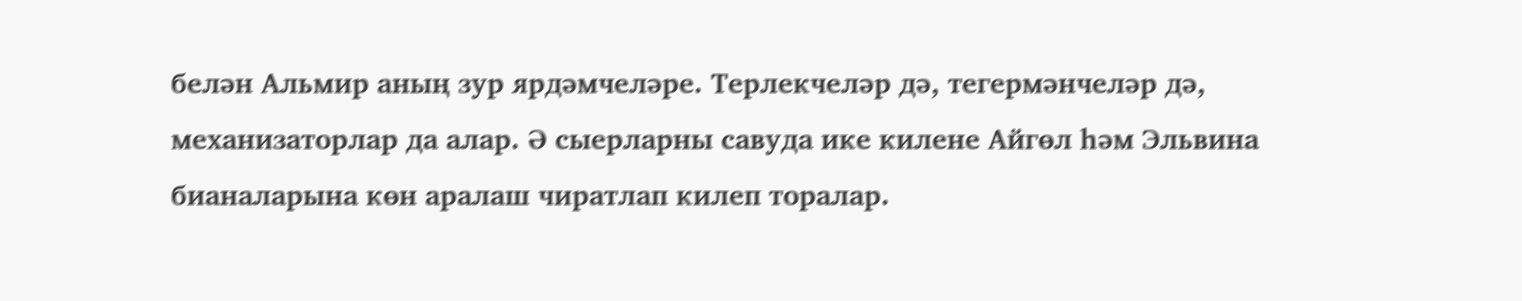белән Альмир аның зур ярдәмчеләре. Терлекчеләр дә, тегермәнчеләр дә, механизаторлар да алар. Ә сыерларны савуда ике килене Айгөл һәм Эльвина бианаларына көн аралаш чиратлап килеп торалар.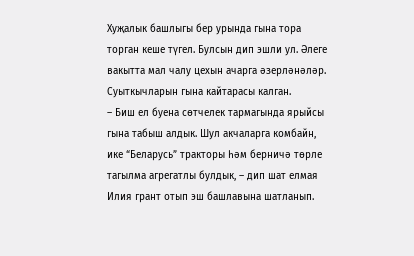Хуҗалык башлыгы бер урында гына тора торган кеше түгел. Булсын дип эшли ул. Әлеге вакытта мал чалу цехын ачарга әзерләнәләр. Суыткычларын гына кайтарасы калган.
– Биш ел буена сөтчелек тармагында ярыйсы гына табыш алдык. Шул акчаларга комбайн, ике “Беларусь” тракторы һәм берничә төрле тагылма агрегатлы булдык, – дип шат елмая Илия грант отып эш башлавына шатланып.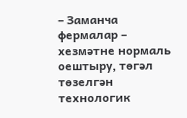– Заманча фермалар – хезмәтне нормаль оештыру, төгәл төзелгән технологик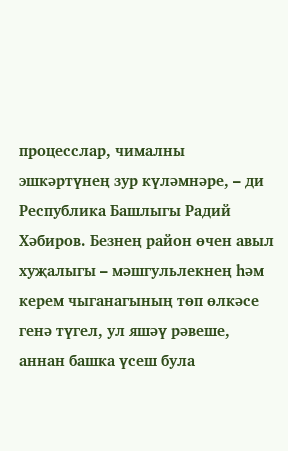процесслар, чималны эшкәртүнең зур күләмнәре, – ди Республика Башлыгы Радий Хәбиров. Безнең район өчен авыл хуҗалыгы – мәшгульлекнең һәм керем чыганагының төп өлкәсе генә түгел, ул яшәү рәвеше, аннан башка үсеш була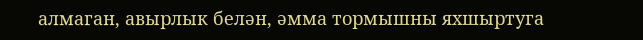алмаган, авырлык белән, әмма тормышны яхшыртуга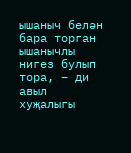ышаныч белән бара торган ышанычлы нигез булып тора, – ди авыл хуҗалыгы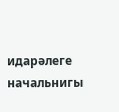идарәлеге начальнигы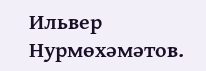Ильвер Нурмөхәмәтов.